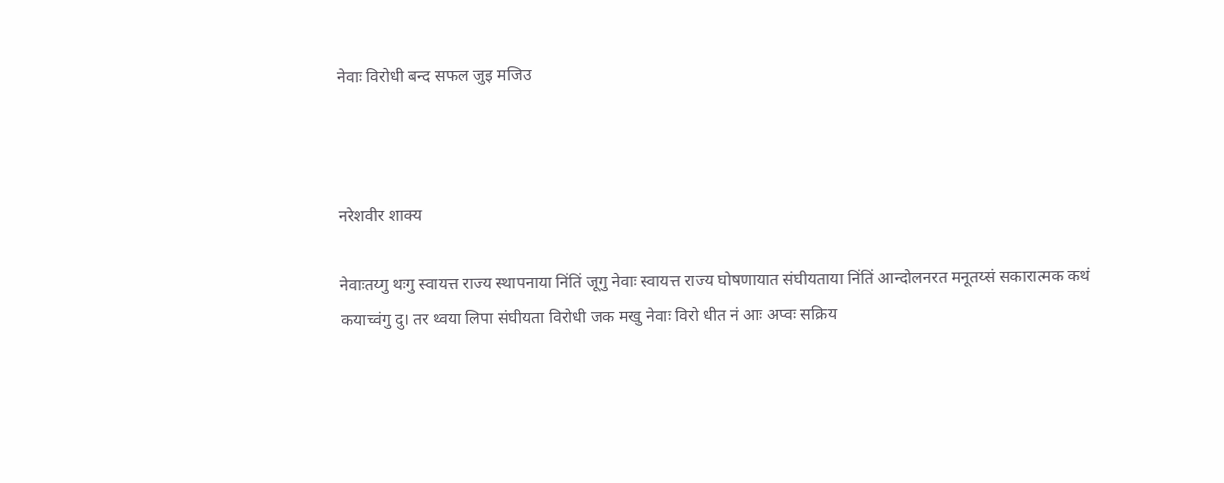नेवाः विरोधी बन्द सफल जुइ मजिउ



नरेशवीर शाक्य

नेवाःतय्गु थःगु स्वायत्त राज्य स्थापनाया निंतिं जूगु नेवाः स्वायत्त राज्य घोषणायात संघीयताया निंतिं आन्दोलनरत मनूतय्सं सकारात्मक कथं कयाच्वंगु दु। तर थ्वया लिपा संघीयता विरोधी जक मखु नेवाः विरो धीत नं आः अप्वः सक्रिय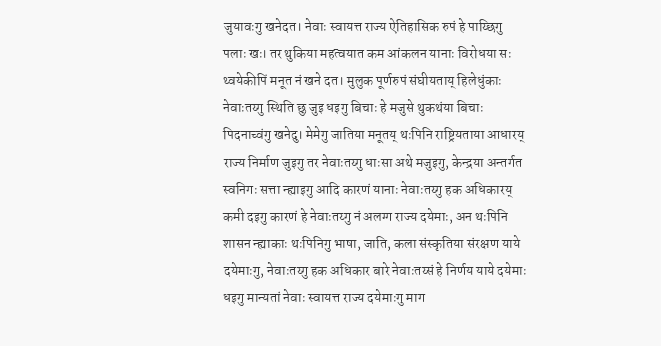जुयावःगु खनेदत। नेवाः स्वायत्त राज्य ऐतिहासिक रुपं हे पाय्छिगु पलाः खः। तर थुकिया महत्वयात कम आंकलन यानाः विरोधया सः थ्वयेकीपिं मनूत नं खने दत। मुलुक पूर्णरुपं संघीयताय् हिलेधुंकाः नेवाःतय्गु स्थिति छु जुइ धइगु बिचाः हे मजुसे थुकथंया बिचाः पिदनाच्वंगु खनेदु। मेमेगु जातिया मनूतय् थःपिनि राष्ट्रियताया आधारय् राज्य निर्माण जुइगु तर नेवाःतय्गु धाःसा अथे मजुइगु, केन्द्रया अन्तर्गत स्वनिगः सत्ता न्ह्याइगु आदि कारणं यानाः नेवाःतय्गु हक अधिकारय् कमी दइगु कारणं हे नेवाःतय्गु नं अलग्ग राज्य दयेमाः, अन थःपिनि शासन न्ह्याकाः थःपिनिगु भाषा, जाति, कला संस्कृतिया संरक्षण याये दयेमाःगु, नेवाःतय्गु हक अधिकार बारे नेवाःतय्सं हे निर्णय याये दयेमाः धइगु मान्यतां नेवाः स्वायत्त राज्य दयेमाःगु माग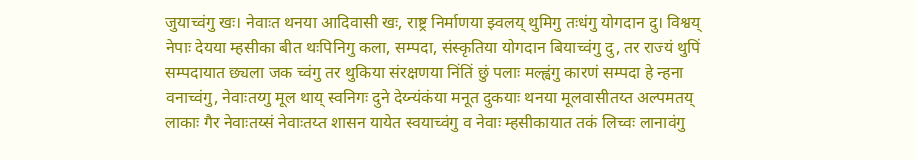जुयाच्वंगु खः। नेवाःत थनया आदिवासी खः, राष्ट्र निर्माणया झ्वलय् थुमिगु तःधंगु योगदान दु। विश्वय् नेपाः देयया म्हसीका बीत थःपिनिगु कला, सम्पदा, संस्कृतिया योगदान बियाच्वंगु दु, तर राज्यं थुपिं सम्पदायात छ्यला जक च्वंगु तर थुकिया संरक्षणया निंतिं छुं पलाः मल्ह्वंगु कारणं सम्पदा हे न्हना वनाच्वंगु, नेवाःतय्गु मूल थाय् स्वनिगः दुने देय्न्यंकंया मनूत दुकयाः थनया मूलवासीतय्त अल्पमतय् लाकाः गैर नेवाःतय्सं नेवाःतय्त शासन यायेत स्वयाच्वंगु व नेवाः म्हसीकायात तकं लिच्वः लानावंगु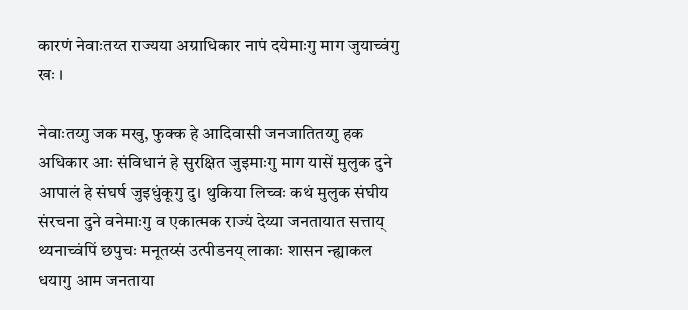कारणं नेवाःतय्त राज्यया अग्राधिकार नापं दयेमाःगु माग जुयाच्वंगु खः ।

नेवाःतय्गु जक मखु, फुक्क हे आदिवासी जनजातितय्गु हक अधिकार आः संविधानं हे सुरक्षित जुइमाःगु माग यासें मुलुक दुने आपालं हे संघर्ष जुइधुंकूगु दु। थुकिया लिच्वः कथं मुलुक संघीय संरचना दुने वनेमाःगु व एकात्मक राज्यं देय्या जनतायात सत्ताय् थ्यनाच्वंपिं छपुचः मनूतय्सं उत्पीडनय् लाकाः शासन न्ह्याकल धयागु आम जनताया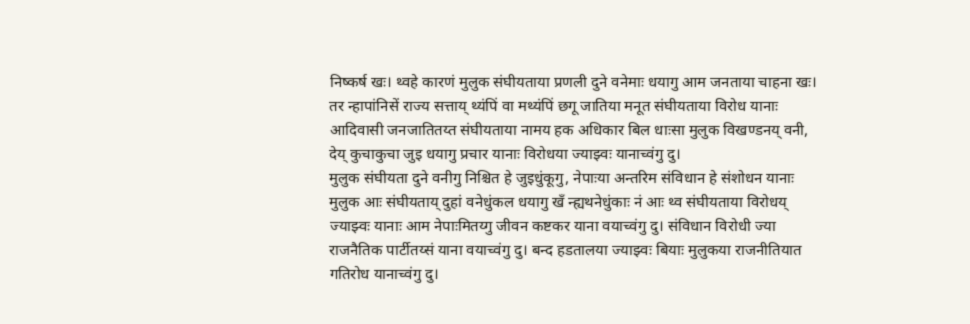निष्कर्ष खः। थ्वहे कारणं मुलुक संघीयताया प्रणली दुने वनेमाः धयागु आम जनताया चाहना खः। तर न्हापांनिसें राज्य सत्ताय् थ्यंपिं वा मथ्यंपिं छगू जातिया मनूत संघीयताया विरोध यानाः आदिवासी जनजातितय्त संघीयताया नामय हक अधिकार बिल धाःसा मुलुक विखण्डनय् वनी, देय् कुचाकुचा जुइ धयागु प्रचार यानाः विरोधया ज्याझ्वः यानाच्वंगु दु।
मुलुक संघीयता दुने वनीगु निश्चित हे जुइधुंकूगु, नेपाःया अन्तरिम संविधान हे संशोधन यानाः मुलुक आः संघीयताय् दुहां वनेधुंकल धयागु खँ न्ह्यथनेधुंकाः नं आः थ्व संघीयताया विरोधय् ज्याझ्वः यानाः आम नेपाःमितय्गु जीवन कष्टकर याना वयाच्वंगु दु। संविधान विरोधी ज्या राजनैतिक पार्टीतय्सं याना वयाच्वंगु दु। बन्द हडतालया ज्याझ्वः बियाः मुलुकया राजनीतियात गतिरोध यानाच्वंगु दु।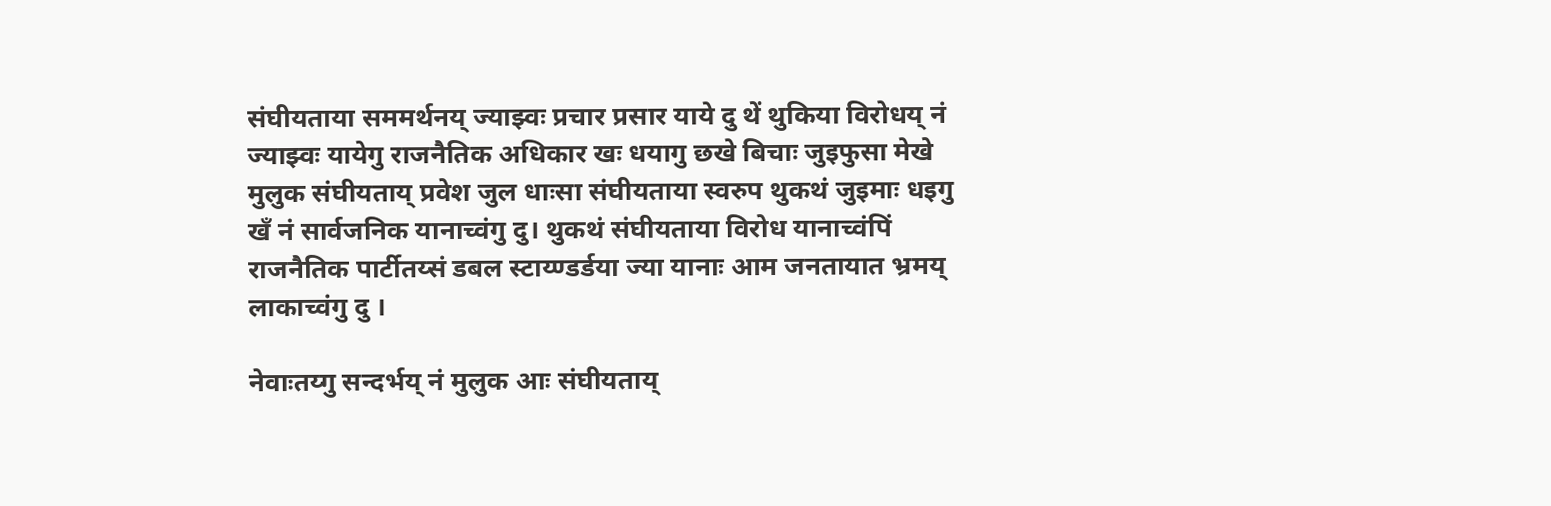संघीयताया सममर्थनय् ज्याझ्वः प्रचार प्रसार याये दु थें थुकिया विरोधय् नं ज्याझ्वः यायेगु राजनैतिक अधिकार खः धयागु छखे बिचाः जुइफुसा मेखे मुलुक संघीयताय् प्रवेश जुल धाःसा संघीयताया स्वरुप थुकथं जुइमाः धइगु खँ नं सार्वजनिक यानाच्वंगु दु। थुकथं संघीयताया विरोध यानाच्वंपिं राजनैतिक पार्टीतय्सं डबल स्टाय्ण्डर्डया ज्या यानाः आम जनतायात भ्रमय् लाकाच्वंगु दु ।

नेवाःतय्गु सन्दर्भय् नं मुलुक आः संघीयताय्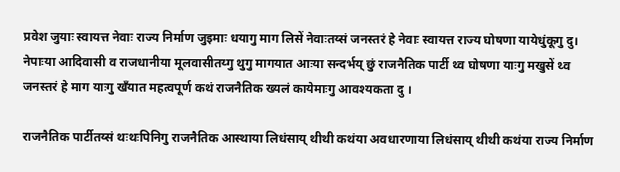प्रवेश जुयाः स्वायत्त नेवाः राज्य निर्माण जुइमाः धयागु माग लिसें नेवाःतय्सं जनस्तरं हे नेवाः स्वायत्त राज्य घोषणा यायेधुंकूगु दु। नेपाःया आदिवासी व राजधानीया मूलवासीतय्गु थुगु मागयात आःया सन्दर्भय् छुं राजनैतिक पार्टी थ्व घोषणा याःगु मखुसें थ्व जनस्तरं हे माग याःगु खँयात महत्वपूर्ण कथं राजनैतिक ख्यलं कायेमाःगु आवश्यकता दु ।

राजनैतिक पार्टीतय्सं थःथःपिनिगु राजनैतिक आस्थाया लिधंसाय् थीथी कथंया अवधारणाया लिधंसाय् थीथी कथंया राज्य निर्माण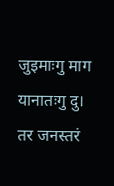जुइमाःगु माग यानातःगु दु। तर जनस्तरं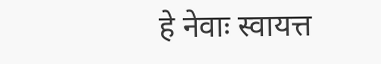हे नेवाः स्वायत्त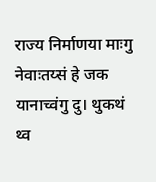राज्य निर्माणया माःगु नेवाःतय्सं हे जक यानाच्वंगु दु। थुकथं थ्व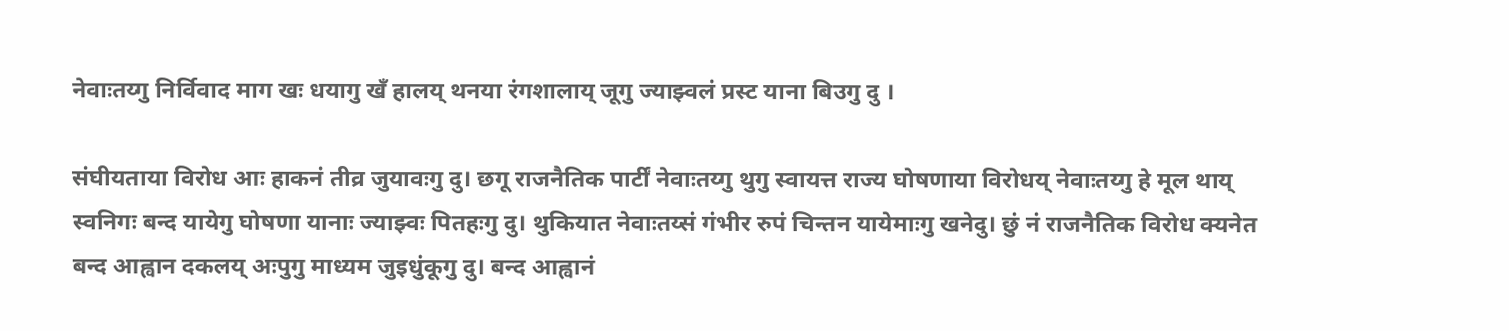नेवाःतय्गु निर्विवाद माग खः धयागु खँ हालय् थनया रंगशालाय् जूगु ज्याझ्वलं प्रस्ट याना बिउगु दु ।

संघीयताया विरोध आः हाकनं तीव्र जुयावःगु दु। छगू राजनैतिक पार्टीं नेवाःतय्गु थुगु स्वायत्त राज्य घोषणाया विरोधय् नेवाःतय्गु हे मूल थाय् स्वनिगः बन्द यायेगु घोषणा यानाः ज्याझ्वः पितहःगु दु। थुकियात नेवाःतय्सं गंभीर रुपं चिन्तन यायेमाःगु खनेदु। छुं नं राजनैतिक विरोध क्यनेत बन्द आह्वान दकलय् अःपुगु माध्यम जुइधुंकूगु दु। बन्द आह्वानं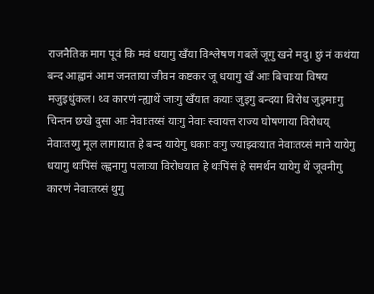राजनैतिक माग पूवं कि मवं धयागु खँया विश्लेषण गबलें जूगु खने मदु। छुं नं कथंया बन्द आह्वानं आम जनताया जीवन कष्टकर जू धयागु खँ आः बिचाःया विषय मजुइधुंकल। थ्व कारणं न्ह्याथें जाःगु खँयात कयाः जुइगु बन्दया विरोध जुइमाःगु चिन्तन छखे दुसा आः नेवाःतय्सं याःगु नेवाः स्वायत्त राज्य घोषणाया विरोधय् नेवाःतय्गु मूल लागायात हे बन्द यायेगु धकाः वःगु ज्याझ्वःयात नेवाःतय्सं माने यायेगु धयागु थःपिंसं ल्ह्वनागु पलाःया विरोधयात हे थःपिंसं हे समर्थन यायेगु थें जूवनीगु कारणं नेवाःतय्सं थुगु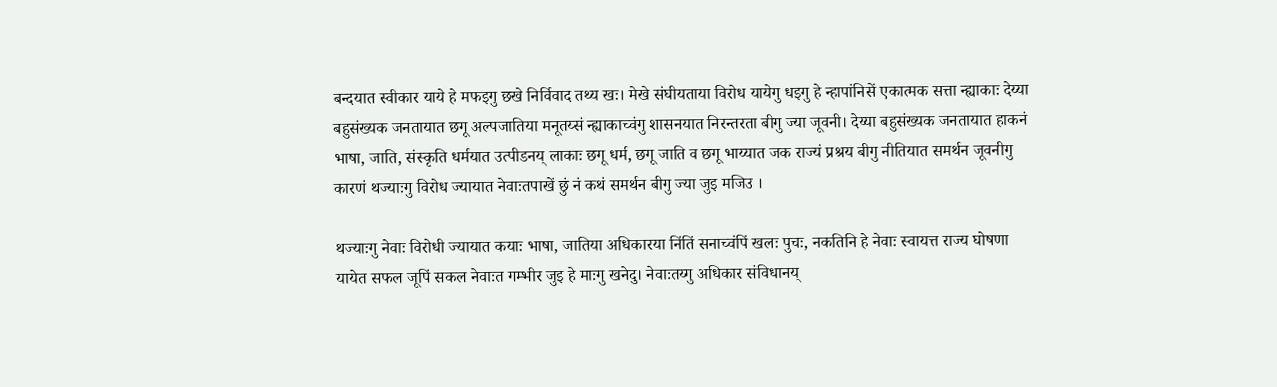बन्दयात स्वीकार याये हे मफइगु छखे निर्विवाद तथ्य खः। मेखे संघीयताया विरोध यायेगु धइगु हे न्हापांनिसें एकात्मक सत्ता न्ह्याकाः देय्या बहुसंख्यक जनतायात छगू अल्पजातिया मनूतय्सं न्ह्याकाच्वंगु शासनयात निरन्तरता बीगु ज्या जूवनी। देय्या बहुसंख्यक जनतायात हाकनं भाषा, जाति, संस्कृति धर्मयात उत्पीडनय् लाकाः छगू धर्म, छगू जाति व छगू भाय्यात जक राज्यं प्रश्रय बीगु नीतियात समर्थन जूवनीगु कारणं थज्याःगु विरोध ज्यायात नेवाःतपाखें छुं नं कथं समर्थन बीगु ज्या जुइ मजिउ ।

थज्याःगु नेवाः विरोधी ज्यायात कयाः भाषा, जातिया अधिकारया निंतिं सनाच्वंपिं खलः पुचः, नकतिनि हे नेवाः स्वायत्त राज्य घोषणा यायेत सफल जूपिं सकल नेवाःत गम्भीर जुइ हे माःगु खनेदु। नेवाःतय्गु अधिकार संविधानय्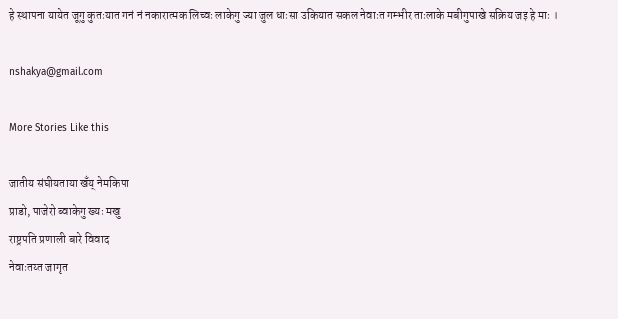हे स्थापना यायेत जूगु कुतःयात गनं नं नकारात्मक लिच्वः लाकेगु ज्या जुल धाःसा उकियात सकल नेवाःत गम्भीर ताःलाके मबीगुपाखे सक्रिय जइ हे माः ।

nshakya@gmail.com

More Stories Like this

जातीय संघीयताया खँय् नेमकिपा
प्राडो, पाजेरो ब्वाकेगु ख्यः मखु
राष्ट्रपति प्रणाली बारे विवाद
नेवाःतय्त जागृत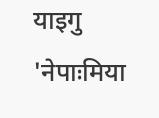याइगु 'नेपाःमिया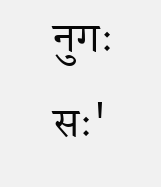नुगः सः'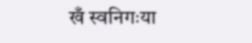खँ स्वनिगःया